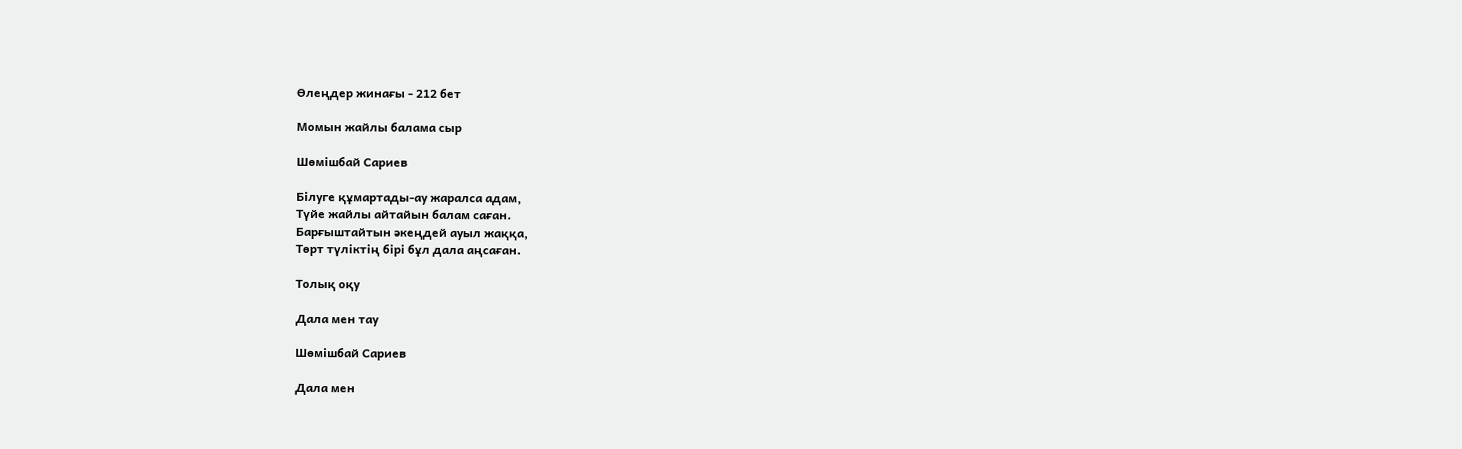Өлеңдер жинағы - 212 бет

Момын жайлы балама сыр

Шөмішбай Сариев

Білуге құмартады-ау жаралса адам,
Түйе жайлы айтайын балам саған.
Барғыштайтын әкеңдей ауыл жаққа,
Төрт түліктің бірі бұл дала аңсаған.

Толық оқу

Дала мен тау

Шөмішбай Сариев

Дала мен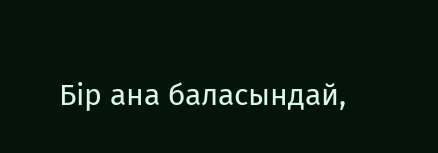Бір ана баласындай,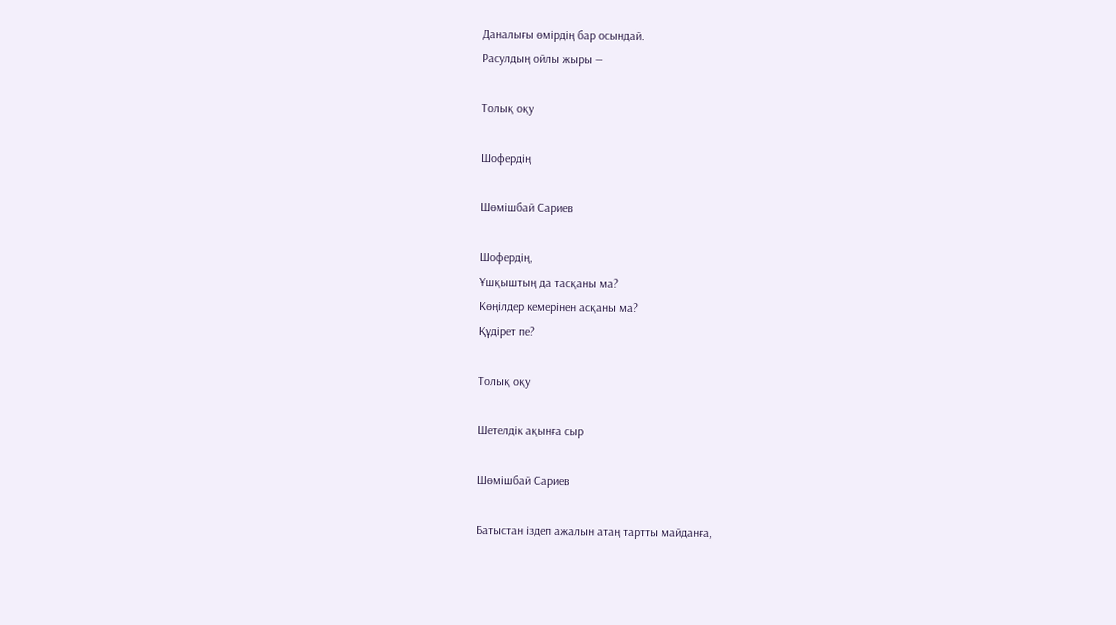Даналығы өмірдің бар осындай.
Расулдың ойлы жыры —

Толық оқу

Шофердің

Шөмішбай Сариев

Шофердің,
Ұшқыштың да тасқаны ма?
Көңілдер кемерінен асқаны ма?
Құдірет пе?

Толық оқу

Шетелдік ақынға сыр

Шөмішбай Сариев

Батыстан іздеп ажалын атаң тартты майданға,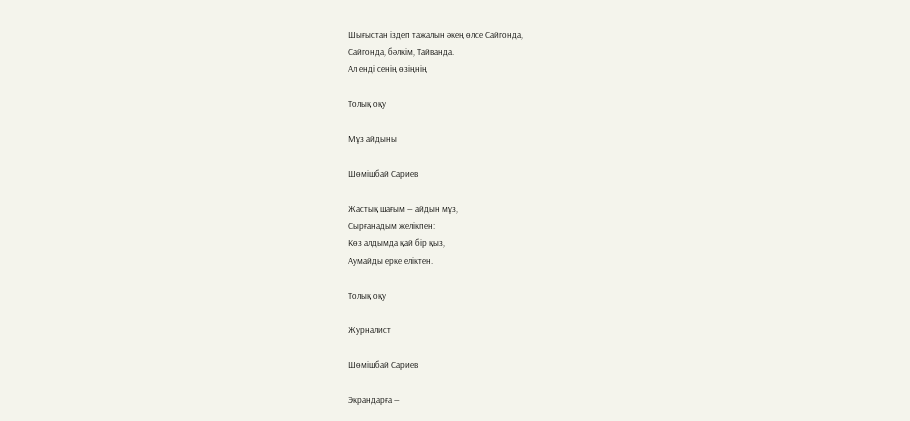Шығыстан іздеп тажалын әкең өлсе Сайгонда,
Сайгонда, бәлкім, Тайванда.
Ал енді сенің өзіңнің

Толық оқу

Мұз айдыны

Шөмішбай Сариев

Жастық шағым — айдын мұз,
Сырғанадым желікпен:
Көз алдымда қай бір қыз,
Аумайды ерке еліктен.

Толық оқу

Журналист

Шөмішбай Сариев

Экрандарға —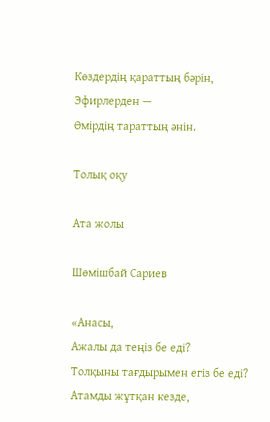Көздердің қараттың бәрін,
Эфирлерден —
Өмірдің тараттың әнін.

Толық оқу

Ата жолы

Шөмішбай Сариев

«Анасы,
Ажалы да теңіз бе еді?
Толқыны тағдырымен егіз бе еді?
Атамды жұтқан кезде,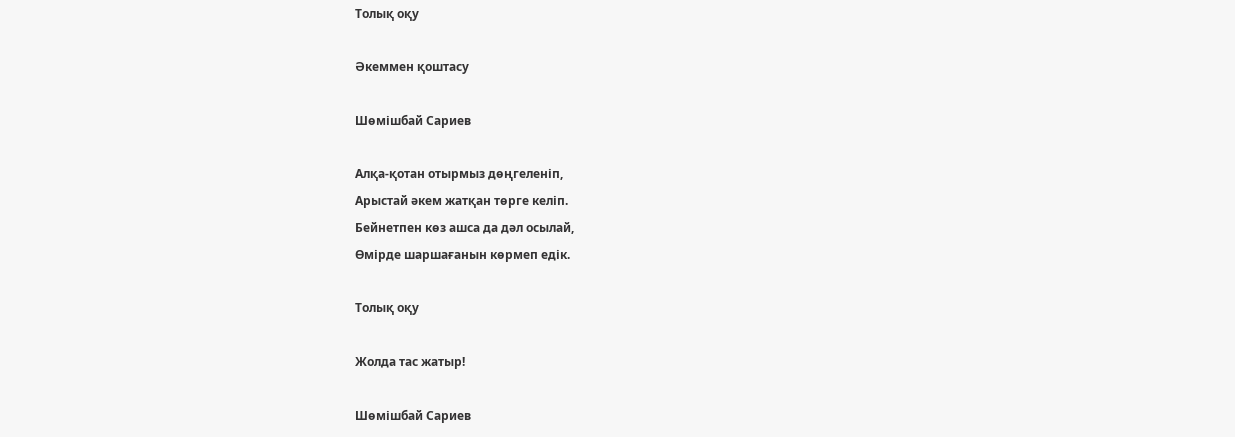Толық оқу

Әкеммен қоштасу

Шөмішбай Сариев

Алқа-қотан отырмыз дөңгеленіп,
Арыстай әкем жатқан төрге келіп.
Бейнетпен көз ашса да дәл осылай,
Өмірде шаршағанын көрмеп едік.

Толық оқу

Жолда тас жатыр!

Шөмішбай Сариев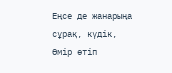Еңсе де жанарыңа сұрақ, күдік,
Өмір өтіп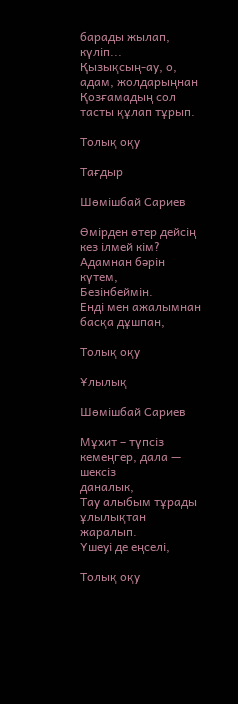барады жылап, күліп...
Қызықсың-ау, о, адам, жолдарыңнан
Қозғамадың сол тасты құлап тұрып.

Толық оқу

Тағдыр

Шөмішбай Сариев

Өмірден өтер дейсің кез ілмей кім?
Адамнан бәрін күтем,
Безінбеймін.
Енді мен ажалымнан басқа дұшпан,

Толық оқу

Ұлылық

Шөмішбай Сариев

Мұхит – түпсіз кемеңгер, дала — шексіз
даналык,
Тау алыбым тұрады ұлылықтан жаралып.
Үшеуі де еңселі,

Толық оқу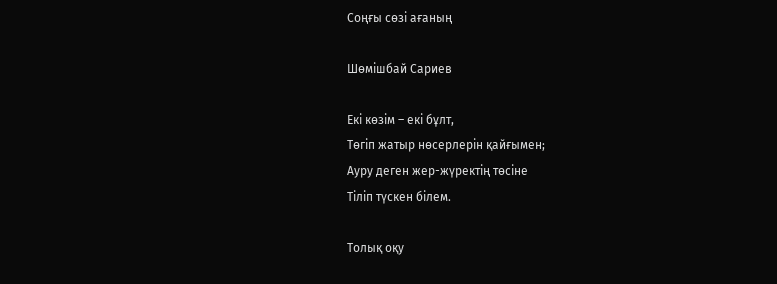Соңғы сөзі ағаның

Шөмішбай Сариев

Екі көзім – екі бұлт,
Төгіп жатыр нөсерлерін қайғымен;
Ауру деген жер-жүректің төсіне
Тіліп түскен білем.

Толық оқу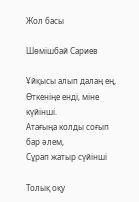Жол басы

Шөмішбай Сариев

Ұйқысы алып далаң ең,
Өткеніңе енді, міне күйінші.
Атағыңа колды соғып бар әлем,
Сұрап жатыр сүйінші

Толық оқу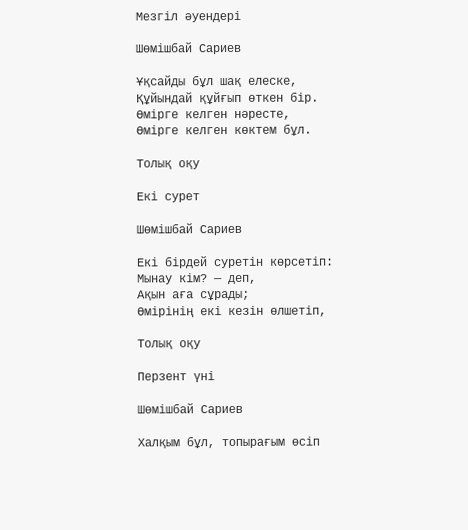Мезгіл әуендері

Шөмішбай Сариев

Ұқсайды бұл шақ елеске,
Құйындай құйғып өткен бір.
Өмірге келген нәресте,
Өмірге келген көктем бұл.

Толық оқу

Екі сурет

Шөмішбай Сариев

Екі бірдей суретін көрсетіп:
Мынау кім? — деп,
Ақын аға сұрады;
Өмірінің екі кезін өлшетіп,

Толық оқу

Перзент үні

Шөмішбай Сариев

Халқым бұл, топырағым өсіп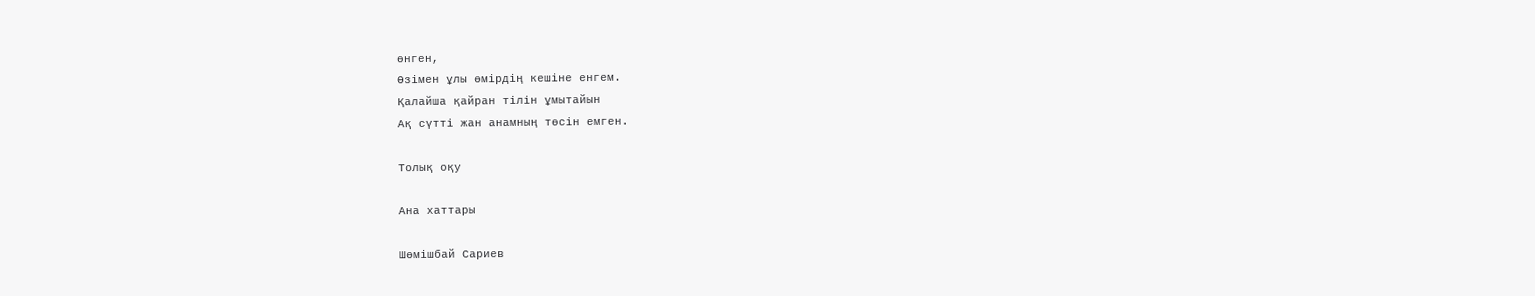өнген,
Өзімен ұлы өмірдің кешіне енгем.
Қалайша қайран тілін ұмытайын
Ақ сүтті жан анамның төсін емген.

Толық оқу

Ана хаттары

Шөмішбай Сариев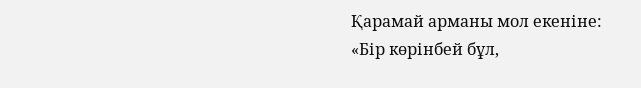Қарамай арманы мол екеніне:
«Бір көрінбей бұл,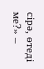сірә, өтеді ме?» –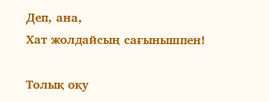Деп, ана,
Хат жолдайсың сағынышпен!

Толық оқу